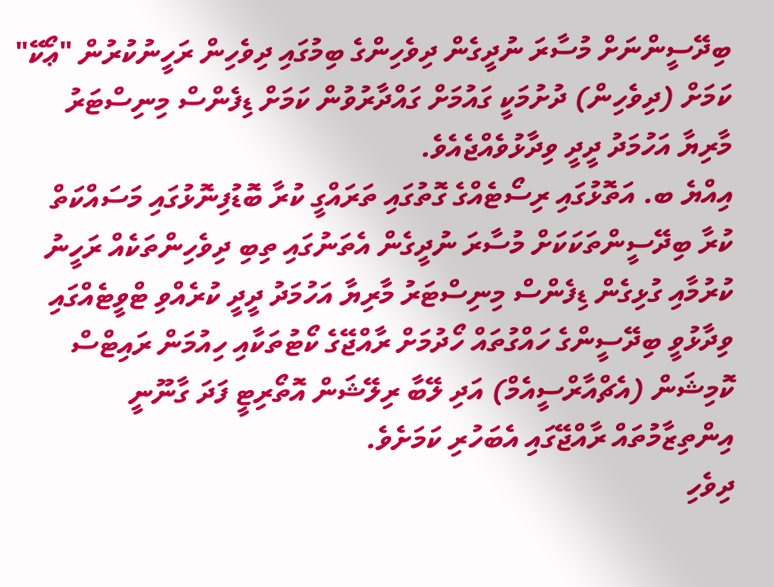ބިދޭސީންނަށް މުސާރަ ނުދީގެން ދިވެހިންގެ ބިމުގައި ދިވެހިން ރަހީނުކުރުން "ޢޯކޭ" ކަމަށް (ދިވެހިން) ދުށުމަކީ ގައުމަށް ގައްދާރުވުން ކަމަށް ޑިފެންސް މިނިސްޓަރު މާރިޔާ އަހުމަދު ދީދީ ވިދާޅުވެއްޖެއެވެ.
އިއްޔެ ބ. އަތޮޅުގައި ރިސޯޓެއްގެ ގޮތުގައި ތަރައްގީ ކުރާ ބޮޑުފިނޮޅުގައި މަސައްކަތް ކުރާ ބިދޭސީންތަކަކަށް މުސާރަ ނުދީގެން އެތަނުގައި ތިބި ދިވެހިންތަކެއް ރަހީނު ކުރުމާއި ގުޅިގެން ޑިފެންސް މިނިސްޓަރު މާރިޔާ އަހުމަދު ދީދީ ކުރެއްވި ޓްވީޓެއްގައި ވިދާޅުވީ ބިދޭސީންގެ ހައްގުތައް ހޯދުމަށް ރާއްޖޭގެ ކޯޓުތަކާއި ހިއުމަން ރައިޓްސް ކޮމިޝަން (އެޗްއާރްސީއެމް) އަދި ލޭބާ ރިލޭޝަން އޮތޯރިޓީ ފަދަ ގާނޫނީ އިންތިޒާމުތައް ރާއްޖޭގައި އެބަހުރި ކަމަށެވެ.
ދިވެހި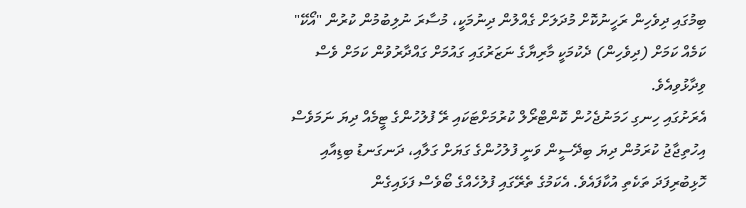ބިމުގައި ދިވެހިން ރަހީނުކޮށް މުދަލަށް ގެއްލުން ދިނުމަކީ، މުސާރަ ނުލިބުމުން ކުރުން "އޯކޭ" ކަމެއް ކަމަށް (ދިވެހިން) ދެކުމަކީ މާރިޔާގެ ނަޒަރުގައި ގައުމަށް ގައްދާރުވުން ކަމަށް ވެސް ވިދާޅުވިއެވެ.
އެރަށުގައި ހިނގި ހަމަނުޖެހުން ކޮންޓްރޯލް ކުރުމަށްޓަކައި ރޭ ފުލުހުންގެ ޓީމެއް ދިޔަ ނަމަވެސް އިހުތިޖާޖު ކުރަމުން ދިޔަ ބިދޭސީން ވަނީ ފުލުހުންގެ ގަޔަށް ގަލާއި، ދަނގަނޑު ބިޑިއާއި ހޮޅިބުރިފަދަ ތަކެތި އުކާފައެވެ. އެކަމުގެ ތެރޭގައި ފުލުހެއްގެ ބޯވެސް ފަޅައިގެން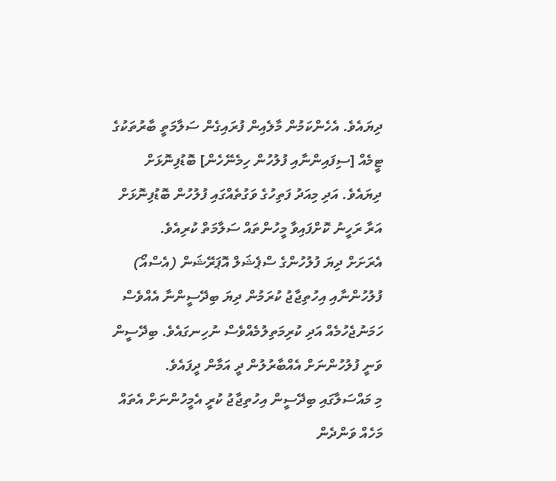ދިޔައެވެ. އެހެންކަމުން މާލެއިން ފުރައިގެން ސަލާމަތީ ބާރުތަކުގެ ޓީމެއް [ސިފައިންނާއި ފުލުހުން ހިމެނޭހެން] ބޮޑުފިނޮޅަށް ދިޔައެވެ. އަދި މިއަދު ފަތިހުގެ ވަގުތެއްގައި ފުލުހުން ބޮޑުފިނޮޅަށް އަރާ ރަހީނު ކޮށްފައިވާ މީހުންތައް ސަލާމަތް ކުރިއެވެ.
އެރަށަށް ދިޔަ ފުލުހުންގެ ސްޕެޝަލް އޮޕަރޭޝަން (އެސްއޯ) ފުލުހުންނާއި އިހުތިޖާޖު ކުރަމުން ދިޔަ ބިދޭސީންނާ އެއްވެސް ހަމަނުޖެހުމެއް އަދި ކުރިމަތިލުމެއްވެސް ނުހިނގައެވެ. ބިދޭސީން ވަނީ ފުލުހުންނަށް އެއްބާރުލުން ދީ އަމާން ދީފައެވެ.
މި މައްސަލާގައި ބިދޭސީން އިހުތިޖާޖު ކުރީ އެމީހުންނަށް އެތައް މަހެއް ވަންދެން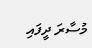މުސާރަ ދީފައި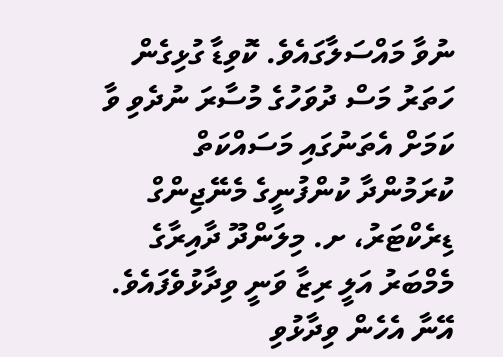ނުވާ މައްސަލާގައެވެ. ކޮވިޑާ ގުޅިގެން ހަތަރު މަސް ދުވަހުގެ މުސާރަ ނުދެވި ވާ ކަމަށް އެތަނުގައި މަސައްކަތް ކުރަމުންދާ ކުންފުނީގެ މެނޭޖިންގް ޑިރެކްޓަރު، ށ. މިލަންދޫ ދާއިރާގެ މެމްބަރު އަލީ ރިޒާ ވަނީ ވިދާޅުވެފައެވެ. އޭނާ އެހެން ވިދާޅުވި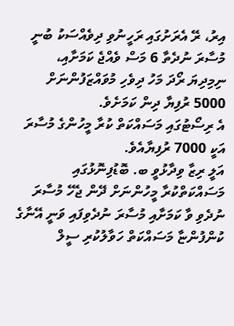އިރު، ރޭ އެރަށުގައި ރަހީނުވި ދިވެއްސަކު ބުނީ މުސާރަ ނުދެތާ 6 މަސް ވެއްޖެ ކަމަށާއި، ނިމިދިޔަ ރޯދަ މަހު ދިވެހި މުވައްޒަފުންނަށް 5000 ރުފިޔާ ދިން ކަމަށެވެ.
އެ ރިސޯޓުގައި މަސައްކަތް ކުރާ މީހުންގެ މުސާރަ އަކީ 7000 ރުފިޔާއެވެ.
އަލީ ރިޒާ ވިދާޅުވީ ބ. ބޮޑުފިނޮޅުގައި މަސައްކަތްކުރާ މީހުންނަށް ދޭން ޖެހޭ މުސާރަ ނުދެވި ވާ ކަމަށާއި މުސާރަ ނުދެވިފައި ވަނީ އޭނާގެ ކުންފުންޏާ މަސައްކަތް ހަވާލުކުރި ސީލް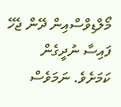މޯލްޑިވްސްއިން ދޭން ޖެހޭ ފައިސާ ނުދީގެން ކަމަށެވެ. ނަމަވެސް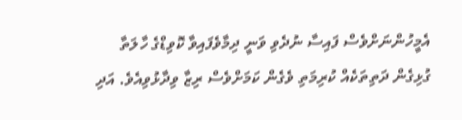އެމީހުންނަށްވެސް ފައިސާ ނުދެވި ވަނީ ދިމާވެފައިވާ ކޮވިޑްގެ ހާލަތާ ގުޅިގެން ދަތިތަކެއް ކުރިމަތި ވެގެން ކަމަށްވެސް ރިޒާ ވިދާޅުވިއެވެ. އަދި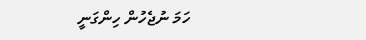ހަމަ ނުޖެހުން ހިންގަނީ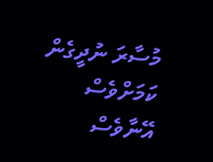މުސާރަ ނުދީގެން ކަމަށްވެސް އޭނާވެސް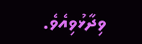ވިދާޅުވިއެވެ.